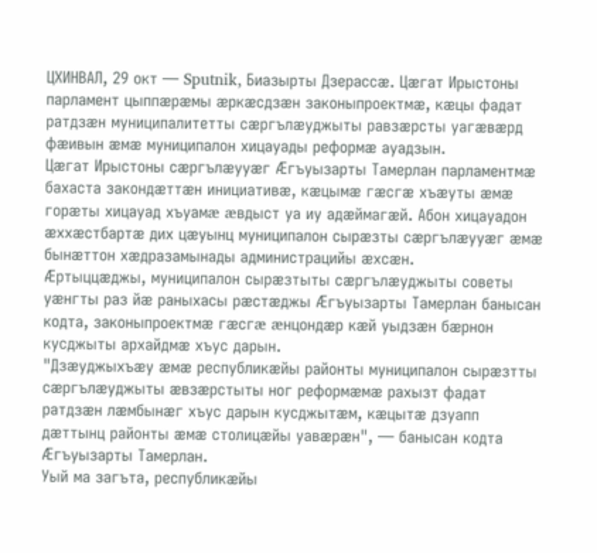ЦХИНВАЛ, 29 окт — Sputnik, Биазырты Дзерассæ. Цæгат Ирыстоны парламент цыппæрæмы æркæсдзæн законыпроектмæ, кæцы фадат ратдзæн муниципалитетты сæргълæуджыты равзæрсты уагæвæрд фæивын æмæ муниципалон хицауады реформæ ауадзын.
Цæгат Ирыстоны сæргълæууæг Æгъуызарты Тамерлан парламентмæ бахаста закондæттæн инициативæ, кæцымæ гæсгæ хъæуты æмæ горæты хицауад хъуамæ æвдыст уа иу адæймагæй. Абон хицауадон æххæстбартæ дих цæуынц муниципалон сырæзты сæргълæууæг æмæ бынæттон хæдразамынады администрацийы æхсæн.
Æртыццæджы, муниципалон сырæзтыты сæргълæуджыты советы уæнгты раз йæ раныхасы рæстæджы Æгъуызарты Тамерлан банысан кодта, законыпроектмæ гæсгæ æнцондæр кӕй уыдзæн бæрнон кусджыты архайдмӕ хъус дарын.
"Дзæуджыхъæу æмæ республикæйы районты муниципалон сырæзтты сæргълæуджыты æвзæрстыты ног реформæмæ рахызт фадат ратдзæн лæмбынæг хъус дарын кусджытæм, кæцытæ дзуапп дæттынц районты æмæ столицæйы уавæрæн", — банысан кодта Æгъуызарты Тамерлан.
Уый ма загъта, республикæйы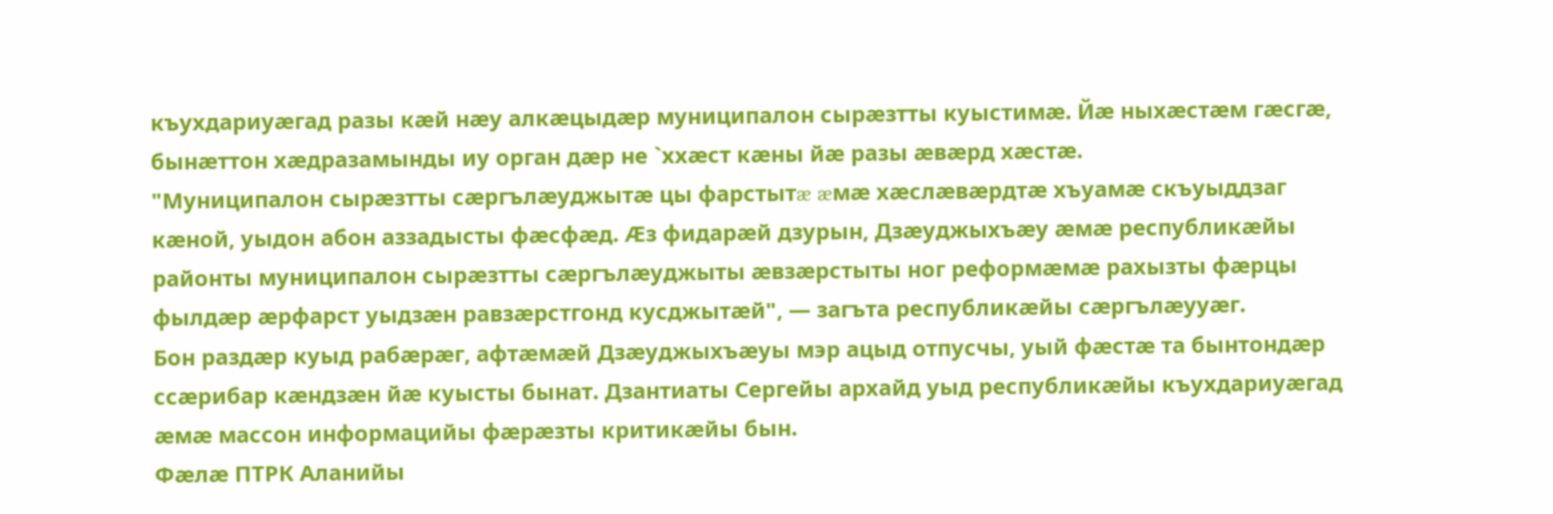къухдариуæгад разы кæй нæу алкæцыдæр муниципалон сырæзтты куыстимæ. Йæ ныхæстæм гæсгæ, бынæттон хæдразамынды иу орган дæр не `ххæст кæны йæ разы æвæрд хæстæ.
"Муниципалон сырæзтты сæргълæуджытæ цы фарстытæ æмæ хæслæвæрдтæ хъуамæ скъуыддзаг кæной, уыдон абон аззадысты фæсфæд. Æз фидарæй дзурын, Дзæуджыхъæу æмæ республикæйы районты муниципалон сырæзтты сæргълæуджыты æвзæрстыты ног реформæмæ рахызты фæрцы фылдæр æрфарст уыдзæн равзæрстгонд кусджытæй", — загъта республикæйы сæргълæууæг.
Бон раздæр куыд рабæрæг, афтӕмӕй Дзæуджыхъæуы мэр ацыд отпусчы, уый фæстæ та бынтондæр ссæрибар кæндзæн йæ куысты бынат. Дзантиаты Сергейы архайд уыд республикæйы къухдариуæгад æмæ массон информацийы фæрæзты критикæйы бын.
Фæлæ ПТРК Аланийы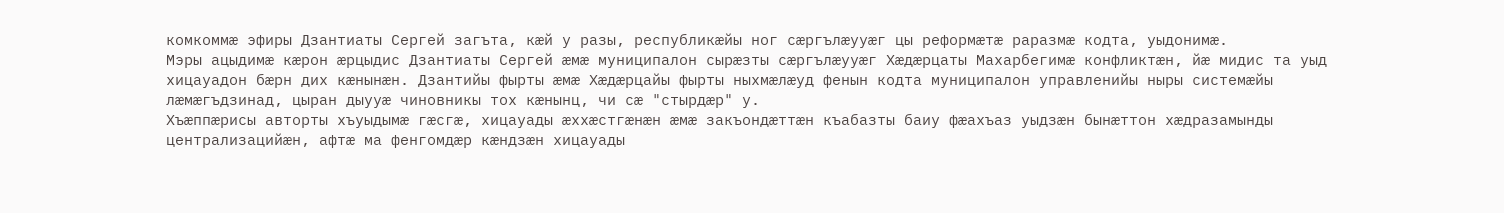комкоммæ эфиры Дзантиаты Сергей загъта, кæй у разы, республикæйы ног сæргълæууæг цы реформæтæ раразмæ кодта, уыдонимæ.
Мэры ацыдимæ кæрон æрцыдис Дзантиаты Сергей æмæ муниципалон сырæзты сæргълæууæг Хæдæрцаты Махарбегимæ конфликтæн, йæ мидис та уыд хицауадон бæрн дих кæнынæн. Дзантийы фырты æмæ Хæдæрцайы фырты ныхмæлæуд фенын кодта муниципалон управленийы ныры системæйы лæмæгъдзинад, цыран дыууæ чиновникы тох кæнынц, чи сæ "стырдæр" у.
Хъæппæрисы авторты хъуыдымæ гæсгæ, хицауады æххæстгæнæн æмæ закъондæттæн къабазты баиу фæахъаз уыдзæн бынæттон хæдразамынды централизацийæн, афтæ ма фенгомдæр кæндзæн хицауады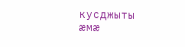кусджыты æмæ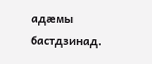адæмы бастдзинад.